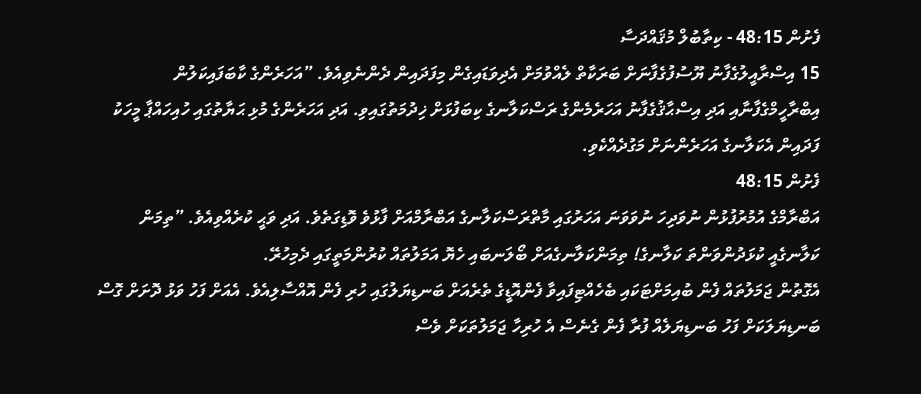ފެށުން 48:15 - ކިތާބުލް މުޤައްދަސާ
15 އިސްރާއީލުގެފާނު ޔޫސުފުގެފާނަށް ބަރަކާތް ލެއްވުމަށް އެދިވަޑައިގެން މިފަދައިން ދެންނެވިއެވެ. ”އަހަރެންގެ ކާބަފައިކަލުން އިބްރާހީމްގެފާނާއި އަދި އިސްޙާޤުގެފާނު އަހަރެމެންގެ ރަސްކަލާނގެ ކިބަފުޅަށް ޚިދުމަތުގައިވި. އަދި އަހަރެންގެ މުޅި ޙަޔާތުގައި ހުއިހައްޕާ މީހަކު ފަދައިން އެކަލާނގެ އަހަރެންނަށް މަގުދެއްކެވި.
ފެށުން 48:15
އަބްރާމްގެ އުމުރުފުޅުން ނުވަދިހަ ނުވަވަނަ އަހަރުގައި މާތްރަސްކަލާނގެ އަބްރާމްއަށް ފާޅުވެ ވޮޑިގަތެވެ. އަދި ވަޙީ ކުރެއްވިއެވެ. ”ތިމަން ކަލާނގެއީ ކުޅަދުންވަންތަ ކަލާނގެ! ތިމަންކަލާނގެއަށް ބޯލަނބައި ހެޔޮ އަމަލުތައް ކުރުންމަތީގައި ދެމިހުރޭ.
އެގޮތުން ޖަމަލުތައް ފެން ބުއިމަށްޓަކައި ބެހެއްޓިފައިވާ ފެންއޮޑީގެ ތެރެއަށް ބަނޑިޔަލުގައި ހުރި ފެން އޮއްސާލިއެވެ. އެއަށް ފަހު ވަޅު ދޮށަށް ގޮސް ބަނޑިޔަލަކަށް ފަހު ބަނޑިޔަލެއް ފުރާ ފެން ގެނެސް އެ ހުރިހާ ޖަމަލުތަކަށް ވެސް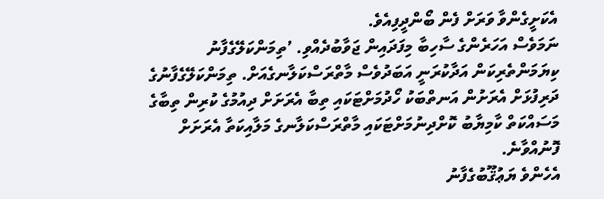އެކަށީގެންވާ ވަރަށް ފެން ބޯންދީފިއެވެ.
ނަމަވެސް އަހަރެންގެ ސާހިބާ މިފަދައިން ޖަވާބުދެއްވި. ’ތިމަންކަލޭގެފާނު ކިޔަމަންތެރިކަން އަދާކުރަނީ އަބަދުވެސް މާތްރަސްކަލާނގެއަށް. ތިމަންކަލޭގެފާނުގެ ދަރިފުޅަށް އެރަށުން އަނތްބަކު ހޯދުމަށްޓަކައި ތިބާ އެރަށަށް ދިއުމުގެ ކުރިން ތިބާގެ މަސައްކަތް ކާމިޔާބު ކޮށްދިނުމަށްޓަކައި މާތްރަސްކަލާނގެ މަލާއިކަތާ އެރަށަށް ފޮނުއްވާނެ.
އެހެންވެ ޔަޢުޤޫބުގެފާނު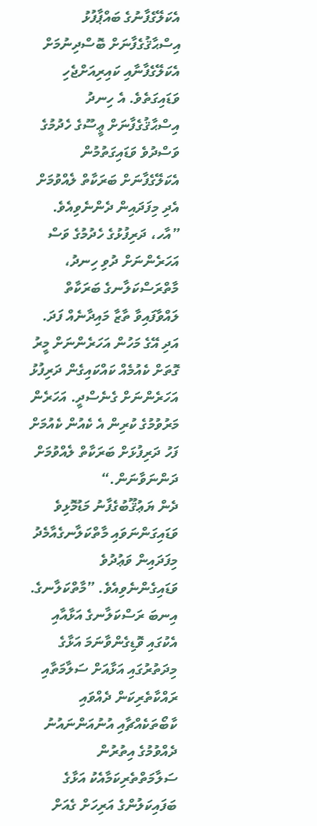އެކަލޭގެފާނުގެ ބައްޕާފުޅު އިސްޙާޤުގެފާނަށް ބޮސްދިނުމަށް އެކަލޭގެފާނާއި ކައިރިއަށްޖެހި ވަޑައިގަތެވެ. އެ ހިނދު އިސްޙާޤުގެފާނަށް ޢީސޫގެ ހެދުމުގެ ވަސްދުވެ ވަޑައިގަތުމުން އެކަލޭގެފާނަށް ބަރަކާތް ލެއްވުމަށް އެދި މިފަދައިން ދެންނެވިއެވެ. ”އާހ، ދަރިފުޅުގެ ހެދުމުގެ ވަސް އަހަރެންނަށް ދުވި ހިނދު، މާތްރަސްކަލާނގެ ބަރަކާތް ލައްވާފައިވާ ތާޒާ މައިދާނެއް ފަދަ.
އަދި އޭގެ މަހުން އަހަރެންނަށް މީރު ގޮތަށް ކެއުމެއް ކައްކައިގެން ދަރިފުޅު އަހަރެންނަށް ގެނެސްދީ. އަހަރެން މަރުވުމުގެ ކުރިން އެ ކެއުން ކެއުމަށް ފަހު ދަރިފުޅަށް ބަރަކާތް ލެއްވުމަށް ދަންނަވާނަން.“
ދެން ޔަޢުޤޫބުގެފާނު މަޑުމޮޅިވެ ވަޑައިގަންނަވައި މާތްކަލާނގެއާމެދު މިފަދައިން ވަޢުދުވެ ވަޑައިގެންނެވިއެވެ. ”މާތްކަލާނގެ. އިނބަ ރަސްކަލާނގެ އަޅާއާއި އެކުގައި ވޮޑިގެންވާނަމަ އަޅާގެ މިދަތުރުގައި އަޅާއަށް ސަލާމަތާއި ރައްކާތެރިކަން ދެއްވައި ކާބޯތަކެއްޗާއި އުނުއަންނައުނު ދެއްވުމުގެ އިތުރުން ސަލާމަތްތެރިކަމާއެކު އަޅާގެ ބަފައިކަލުންގެ އަރިހަށް ގެއަށް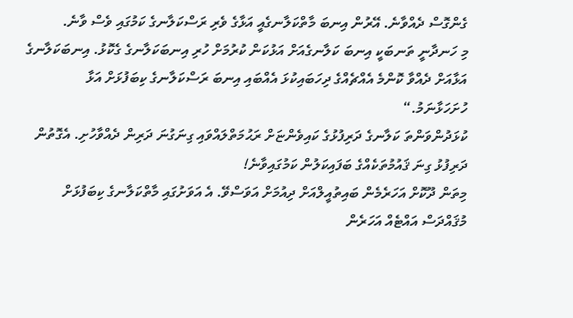ގެންގޮސް ދެއްވާނެ. އޭރުން އިނބަ މާތްކަލާނގެއީ އަޅާގެ ވެރި ރަސްކަލާނގެ ކަމުގައި ވެސް ވާނެ.
މި ހަނދާނީ ތަނބަކީ އިނބަ ކަލާނގެއަށް އަޅުކަން ކުރުމަށް ހުރި އިނބަކަލާނގެ ގެކޮޅު. އިނބަކަލާނގެ އަޅާއަށް ދެއްވާ ކޮންމެ އެއްޗެއްގެ ދިހަބައިކުޅަ އެއްބައި އިނބަ ރަސްކަލާނގެ ކިބަފުޅަށް އަޅާ ހުށަހަޅާނަމު.“
ކުޅަދުންވަންތަ ކަލާނގެ ދަރިފުޅުގެ ކައިވެންޏަށް ރަޙުމަތްލައްވައި ގިނަގުނަ ދަރިން ދެއްވާހުށި. އެގޮތުން ދަރިފުޅު ގިނަ ޤައުމުތަކެއްގެ ބަފައިކަލުން ކަމުގައިވާނެ!
މިތަން ދޫކޮށް އަހަރެމެން ބައިތުއީލްއަށް ދިއުމަށް އަވަސްވޭ. އެ އަވަށުގައި މާތްކަލާނގެ ކިބަފުޅަށް މުޤައްދަސް އައްޓެއް އަހަރެން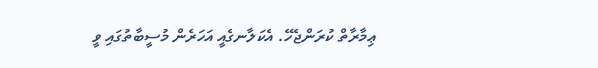ޢިމާރާތް ކުރަންޖެހޭ. އެކަލާނގެއީ އަހަރެން މުސީބާތުގައި ވީ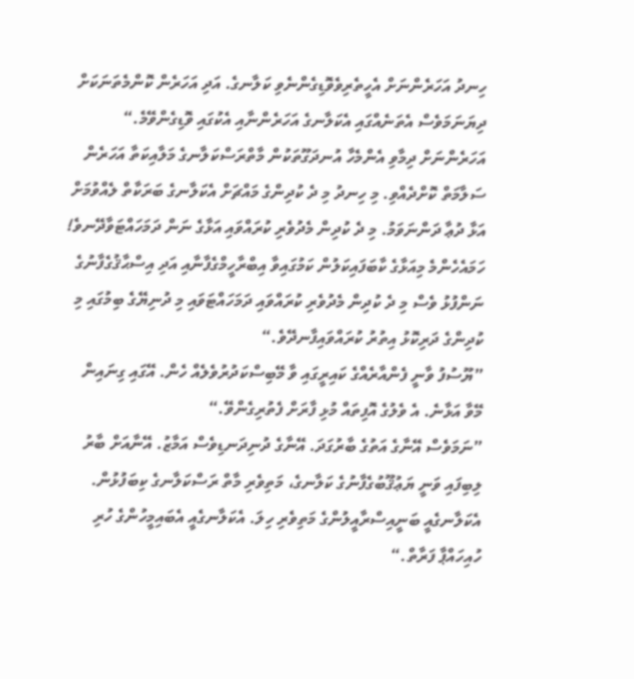ހިނދު އަހަރެންނަށް އެހީތެރިވެވޮޑިގެންނެވި ކަލާނގެ. އަދި އަހަރެން ކޮންމެތަނަކަށް ދިޔަނަމަވެސް އެތަނެއްގައި އެކަލާނގެ އަހަރެންނާއި އެކުގައި ވޮޑިގެންވޭމެ.“
އަހަރެންނަށް ދިމާވި އެންމެހާ އުނދަގޫތަކުން މާތްރަސްކަލާނގެ މަލާއިކަތާ އަހަރެން ސަލާމަތް ކޮށްދެއްވި. މި ހިނދު މި ދެ ކުދިންގެ މައްޗަށް އެކަލާނގެ ބަރަކާތް ލެއްވުމަށް އަޅާ ދުޢާ ދަންނަވަމު. މި ދެ ކުދިން މެދުވެރި ކުރައްވައި އަޅާގެ ނަން ދަމަހައްޓަވާދޭނވެ! ހަމައެހެންމެ މިއަޅާގެ ކާބަފައިކަލުން ކަމުގައިވާ އިބްރާހީމްގެފާނާއި އަދި އިސްޙާޤުގެފާނުގެ ނަންފުޅު ވެސް މި ދެ ކުދިން މެދުވެރި ކުރައްވައި ދަމަހައްޓަވައި މި ދުނިޔޭގެ ބިމުގައި މި ކުދިންގެ ދަރިކޮޅު އިތުރު ކުރައްވައިފާނދޭވެ.“
”ޔޫސުފު ވާނީ ފެންއާރެއްގެ ކައިރީގައި ވާ މޭބިސްކަދުރުވެލެއް ހެން. އޭގައި ގިނައިން މޭވާ އަޅާނެ. އެ ވެލުގެ އޮފިތައް މުޅި ފާރަށް ފެތުރިގެންވޭ.“
”ނަމަވެސް އޭނާގެ އަތުގެ ބާރުގަދަ. އޭނާގެ ދުނިދަނޑިވެސް އަމާޒު. އޭނާއަށް ބާރު ލިބިފައި ވަނީ ޔަޢުޤޫބުގެފާނުގެ ކަލާނގެ، މަތިވެރި މާތް ރަސްކަލާނގެ ކިބަފުޅުން. އެކަލާނގެއީ ބަނީއިސްރާއީލުންގެ މަތިވެރި ހިލަ. އެކަލާނގެއީ އެބައިމީހުންގެ ހުރި ހުއިހައްޕާ ފަރާތް.“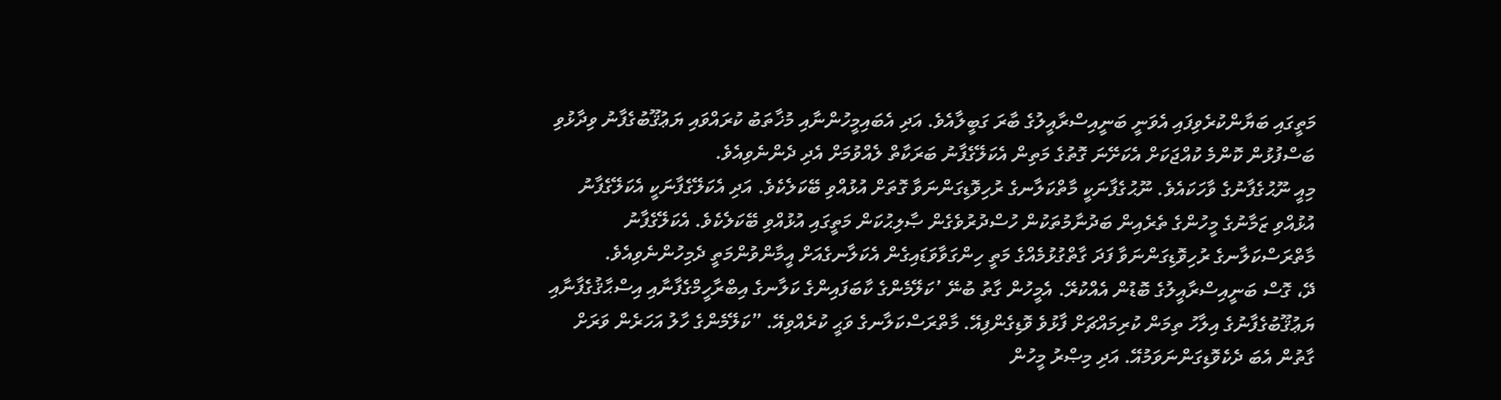މަތީގައި ބަޔާންކުރެވިފައި އެވަނީ ބަނީއިސްރާއީލުގެ ބާރަ ގަބީލާއެވެ. އަދި އެބައިމީހުންނާއި މުޚާތަބު ކުރައްވައި ޔަޢުޤޫބުގެފާނު ވިދާޅުވި ބަސްފުޅުން ކޮންމެ ކުއްޖަކަށް އެކަށޭނަ ގޮތުގެ މަތިން އެކަލޭގެފާނު ބަރަކާތް ލެއްވުމަށް އެދި ދެންނެވިއެވެ.
މިއީ ނޫޙުގެފާނުގެ ވާހަކައެވެ. ނޫޙުގެފާނަކީ މާތްކަލާނގެ ރުހިވޮޑިގަންނަވާ ގޮތަށް އުޅުއްވި ބޭކަލެކެވެ. އަދި އެކަލޭގެފާނަކީ އެކަލޭގެފާނު އުޅުއްވި ޒަމާނުގެ މީހުންގެ ތެރެއިން ބަދުނާމުތަކުން ހުސްދުރުވެގެން ޞާލިޙުކަން މަތީގައި އުޅުއްވި ބޭކަލެކެވެ. އެކަލޭގެފާނު މާތްރަސްކަލާނގެ ރުހިވޮޑިގަންނަވާ ފަދަ ގާތްގުޅުމެއްގެ މަތީ ހިންގަވާވަޑައިގެން އެކަލާނގެއަށް އީމާންވުންމަތީ ދެމިހުންނެވިއެވެ.
ދޭ، ގޮސް ބަނީއިސްރާއީލުގެ ބޮޑުން އެއްކުރޭ. އެމީހުން ގާތު ބުނޭ ’ކަލޭމެންގެ ކާބަފައިންގެ ކަލާނގެ އިބްރާހީމްގެފާނާއި އިސްޙާޤުގެފާނާއި ޔަޢުޤޫބުގެފާނުގެ އިލާހު ތިމަން ކުރިމައްޗަށް ފާޅުވެ ވޮޑިގެންފިއޭ. މާތްރަސްކަލާނގެ ވަޙީ ކުރެއްވިއޭ. ”ކަލޭމެންގެ ހާލު އަހަރެން ވަރަށް ގާތުން އެބަ ދެކެވޮޑިގަންނަވަމުއޭ. އަދި މިޞްރު މީހުން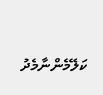ކަލޭމެންނާމެދު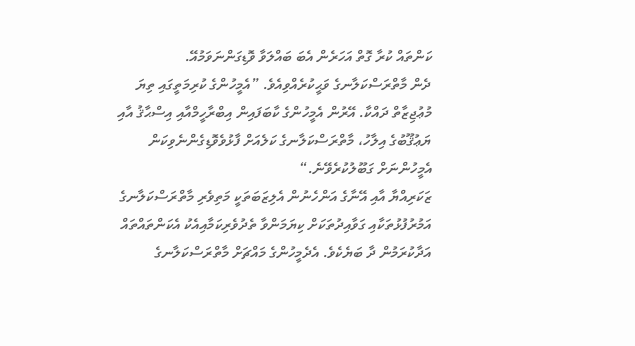ކަންތައް ކުރާ ގޮތް އަހަރެން އެބަ ބައްލަވާ ވޮޑިގަންނަވަމުއޭ.
ދެން މާތްރަސްކަލާނގެ ވަޙީކުރެއްވިއެވެ. ”އެމީހުންގެ ކުރިމަތީގައި ތިޔަ މުޢުޖިޒާތް ދައްކާ. އޭރުން އެމީހުންގެ ކާބަފައިން އިބްރާހީމްއާއި އިސްޙާޤު އާއި ޔަޢުޤޫބުގެ އިލާހު، މާތްރަސްކަލާނގެ ކަލެއަށް ފާޅުވެވޮޑިގެންނެވިކަން އެމީހުންނަށް ގަބޫލުކުރެވޭނެ.“
ޒަކަރިއްޔާ އާއި އޭނާގެ އަންހެނުން އެލިޒަބަތަކީ މަތިވެރި މާތްރަސްކަލާނގެ އަމުރުފުޅުތަކާއި ގަވާއިދުތަކަށް ކިޔަމަންވާ ތެދުވެރިކަމާއިއެކު އެކަންތައްތައް އަދާކުރަމުން ދާ ބަޔެކެވެ. އެދެމީހުންގެ މައްޗަށް މާތްރަސްކަލާނގެ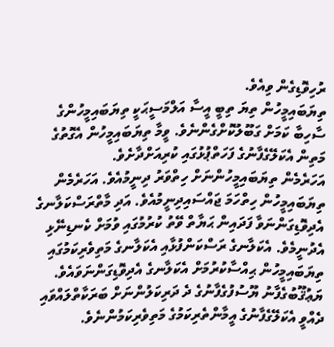ރުހިވޮޑިގެން ވިއެވެ.
ތިޔަބައިމީހުން ތިޔަ ތިބީ އީސާ އަލްމަސީޙަކީ ތިޔަބައިމީހުންގެ ސާހިބާ ކަމަށް ގަބޫލުކޮށްގެންނެވެ. ވީމާ ތިޔަބައިމީހުން އެގޮތުގެ މަތިން އެކަލޭގެފާނުގެ ފަހަތްޕުޅުގައި ކުރިއަށްދާށެވެ.
އަހަރެމެން ތިޔަބައިމީހުންނަށް ހިތްވަރު ދިނީމުއެވެ. އަހަރެމެން ތިޔަބައިމީހުން ހިތްހަމަ ޖައްސައިދިނީމުއެވެ. އަދި މާތްރަސްކަލާނގެ އެދިވޮޑިގަންނަވާ ފަދައިން ޙަޔާތް ވޭތު ކުރުމުގައި ވުމަށް ކެނޑިނޭޅި އެދުނީމެވެ. އެކަލާނގެ ރަސްކަންފުޅާއި އެކަލާނގެ މަތިވެރިކަމުގައި ތިޔަބައިމީހުން ޙިއްސާކުރުމަށް އެކަލާނގެ އެދިވޮޑިގަންނަވައެވެ.
ޔަޢުޤޫބުގެފާނު ޔޫސުފުގެފާނުގެ ދެ ދަރިކަލުންނަށް ބަރަކާތްލައްވައި ދެއްވީ އެކަލޭގެފާނުގެ އީމާންތެރިކަމުގެ މަތިވެރިކަމުންނެވެ.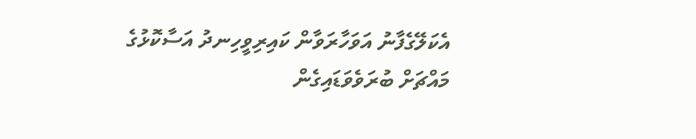އެކަލޭގެފާނު އަވަހާރަވާން ކައިރިވީހިނދު އަސާކޮޅުގެ މައްޗަށް ބުރަވެވަޑައިގެން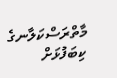މާތްރަސްކަލާނގެ ކިބަފުޅަށް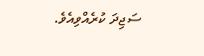ސަޖިދަ ކުރެއްވިއެވެ.